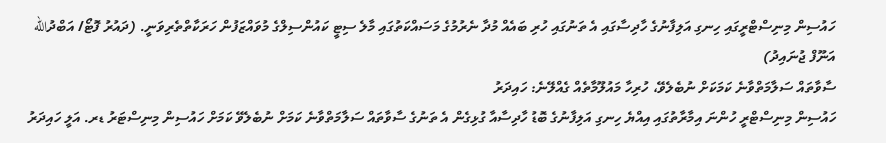ހައުސިން މިނިސްޓްރީގައި ހިނގި އަލިފާނުގެ ހާދިސާގައި އެ ތަނުގައި ހުރި ބައެއް މުދާ ނެރުމުގެ މަސައްކަތުގައި މާލެ ސިޓީ ކައުންސިލްގެ މުވައްޒަފުން ހަރަކާތްތެރިވަނީ. (ދައުރު ފޮޓޯ/ އަބްދުالله އަނޫފް ޖުނައިދު)
ސާވާތައް ސަލާމަތްވާނެ ކަމަކަށް ނުބެލެވޭ، ހުރިހާ މައުލޫމާތެއް ގެއްލޭނެ: ހައިދަރު
ހައުސިން މިނިސްޓްރީ ހުންނަ އިމާރާތުގައި އިއްޔެ ހިނގި އަލިފާނުގެ ބޮޑު ހާދިސާއާ ގުޅިގެން އެ ތަނުގެ ސާވާތައް ސަލާމަތްވާނެ ކަމަށް ނުބެލެވޭ ކަމަށް ހައުސިން މިނިސްޓަރު ޑރ. އަލީ ހައިދަރު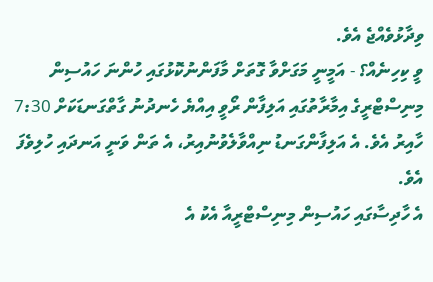ވިދާޅުވެއްޖެ އެވެ.
ވީ ކިހިނެއް؟ - އަމީނީ މަގަށްވާ ގޮތަށް މާފަންނުކޮޅުގައި ހުންނަ ހައުސިން މިނިސްޓްރީގެ އިމާރާތުގައި އަލިފާން ރޯވީ އިއްޔެ ހެނދުނު ގާތްގަނޑަކަށް 7:30 ހާއިރު އެވެ. އެ އަލިފާންގަނޑު ނިއްވާލެވުނުއިރު، އެ ތަން ވަނީ އަނދައި ހުލިވެފަ އެވެ.
އެ ހާދިސާގައި ހައުސިން މިނިސްޓްރީއާ އެކު އެ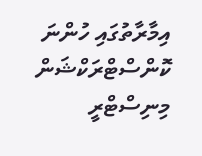އިމާރާތުގައި ހުންނަ ކޮންސްޓްރަކްޝަން މިނިސްޓްރީ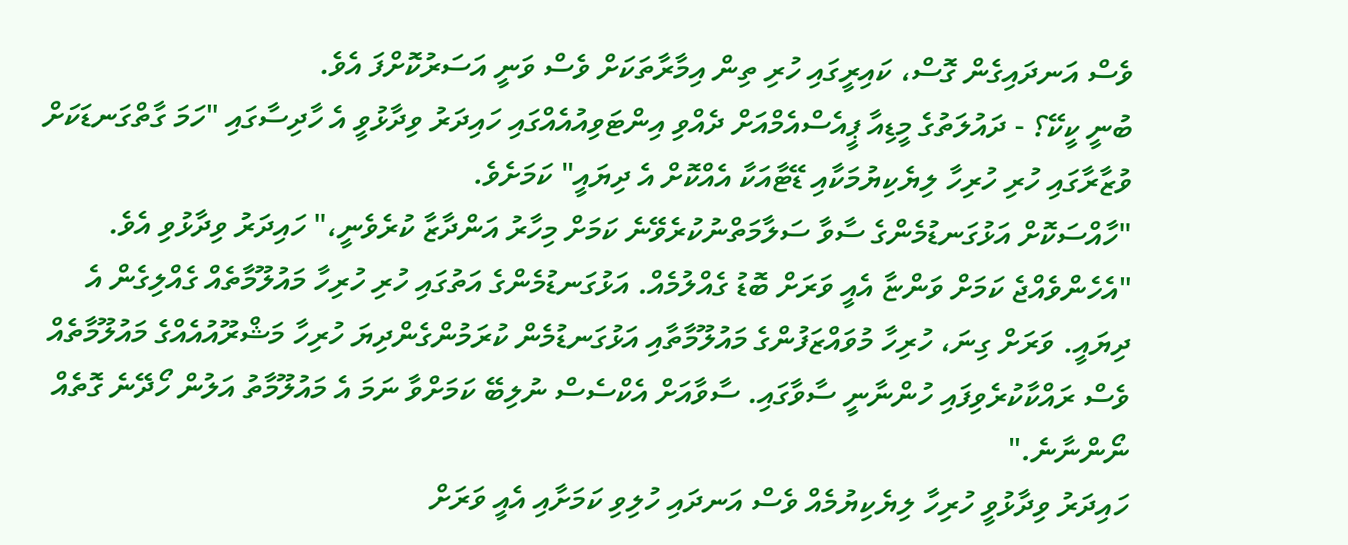ވެސް އަނދައިގެން ގޮސް، ކައިރީގައި ހުރި ތިން އިމާރާތަކަށް ވެސް ވަނީ އަސަރުކޮށްފަ އެވެ.
ބުނީ ކީކޭ؟ - ދައުލަތުގެ މީޑިއާ ޕީއެސްއެމްއަށް ދެއްވި އިންޓަވިއުއެއްގައި ހައިދަރު ވިދާޅުވީ އެ ހާދިސާގައި "ހަމަ ގާތްގަނޑަކަށް ވުޒާރާގައި ހުރި ހުރިހާ ލިޔެކިޔުމަކާއި ޑޭޓާއަކާ އެއްކޮށް އެ ދިޔައީ" ކަމަށެވެ.
"ހާއްސަކޮށް އަޅުގަނޑުމެންގެ ސާވާ ސަލާމަތްނުކުރެވޭނެ ކަމަށް މިހާރު އަންދާޒާ ކުރެވެނީ،" ހައިދަރު ވިދާޅުވި އެވެ.
"އެހެންވެއްޖެ ކަމަށް ވަންޏާ އެއީ ވަރަށް ބޮޑު ގެއްލުމެއް. އަޅުގަނޑުމެންގެ އަތުގައި ހުރި ހުރިހާ މައުލޫމާތެއް ގެއްލިގެން އެ ދިޔައީ. ވަރަށް ގިނަ، ހުރިހާ މުވައްޒަފުންގެ މައުލޫމާތާއި އަޅުގަނޑުމެން ކުރަމުންގެންދިޔަ ހުރިހާ މަޝްރޫއުއެއްގެ މައުލޫމާތެއް ވެސް ރައްކާކުރެވިފައި ހުންނާނީ ސާވާގައި. ސާވާއަށް އެކްސެސް ނުލިބޭ ކަމަށްވާ ނަމަ އެ މައުލޫމާތު އަލުން ހޯދޭނެ ގޮތެއް ނޯންނާނެ."
ހައިދަރު ވިދާޅުވީ ހުރިހާ ލިޔެކިޔުމެއް ވެސް އަނދައި ހުލިވި ކަމަށާއި އެއީ ވަރަށް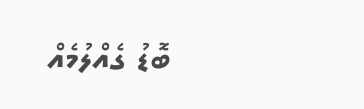ބޮޑު ގެއްލުމެއް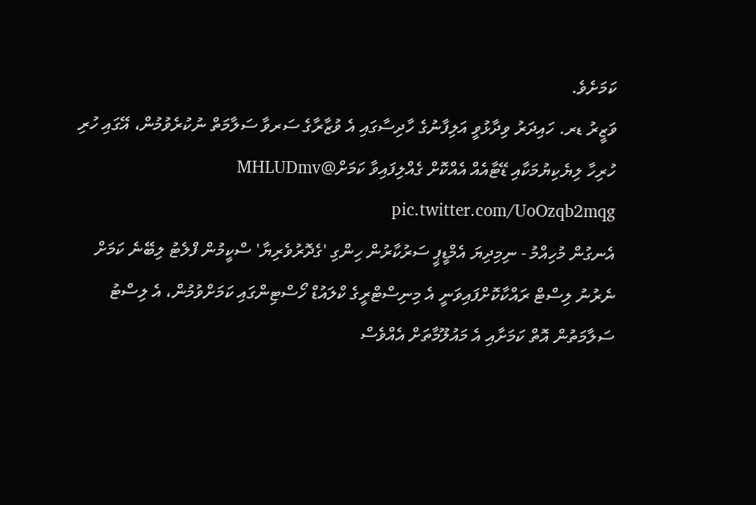ކަމަށެވެ.
ވަޒީރު ޑރ. ހައިދަރު ވިދާޅުވީ އަލިފާނުގެ ހާދިސާގައި އެ ވުޒާރާގެ ސަރވާ ސަލާމަތް ނުކުރެވުމުން، އޭގައި ހުރި ހުރިހާ ލިޔެކިޔުމަކާއި ޑޭޓާއެއް އެއްކޮށް ގެއްލިފައިވާ ކަމަށް@MHLUDmv pic.twitter.com/UoOzqb2mqg
އެނގުން މުހިއްމު - ނިމިދިޔަ އެމްޑީޕީ ސަރުކާރުން ހިންގި 'ގެދޮރުވެރިޔާ' ސްކީމުން ފްލެޓު ލިބޭނެ ކަމަށް ނެރުނު ލިސްޓް ރައްކާކޮށްފައިވަނީ އެ މިނިސްޓްރީގެ ކްލައުޑް ހޯސްޓިންގައި ކަމަށްވުމުން، އެ ލިސްޓު ސަލާމަތުން އޮތް ކަމަށާއި އެ މައުލޫމާތަށް އެއްވެސް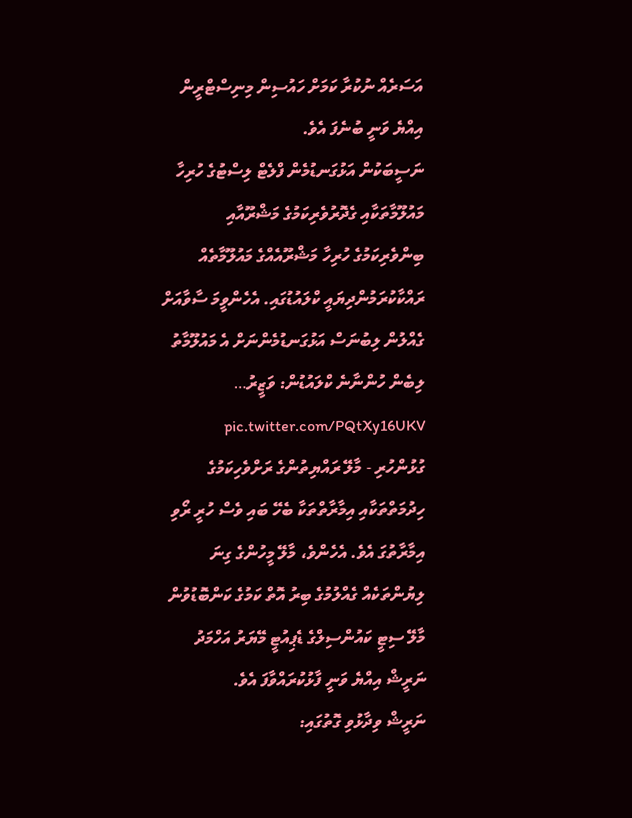އަސަރެއް ނުކުރާ ކަމަށް ހައުސިން މިނިސްޓްރީން އިއްޔެ ވަނީ ބުނެފަ އެވެ.
ނަސީބަކުން އަޅުގަނޑުމެން ފްލެޓް ލިސްޓުގެ ހުރިހާ މައުލޫމާތަކާއި ގެދޮރުވެރިކަމުގެ މަޝްރޫއާއި ބިންވެރިކަމުގެ ހުރިހާ މަޝްރޫއެއްގެ މައުލޫމާތެއް ރައްކާކުރަމުންދިޔައީ ކްލައުޑުގައި. އެހެންވީމަ ސާވާއަށް ގެއްލުން ލިބުނަސް އަޅުގަނޑުމެންނަށް އެ މައުލޫމާތު ލިބެން ހުންނާނެ ކްލައުޑުން: ވަޒީރު… pic.twitter.com/PQtXy16UKV
ގުޅުންހުރި - މާލޭ ރައްޔިތުންގެ ރަށްވެހިކަމުގެ ހިދުމަތްތަކާއި އިމާރާތްތަކާ ބެހޭ ބައި ވެސް ހުރީ ރޯވި އިމާރާތުގަ އެވެ. އެހެންވެ، މާލޭ މީހުންގެ ގިނަ ލިޔުންތަކެއް ގެއްލުމުގެ ބިރު އޮތް ކަމުގެ ކަންބޮޑުވުން މާލޭ ސިޓީ ކައުންސިލްގެ ޑެޕިއުޓީ މޭޔަރު އަހްމަދު ނަރީޝް އިއްޔެ ވަނީ ފާޅުކުރައްވާފަ އެވެ.
ނަރީޝް ވިދާޅުވި ގޮތުގައި: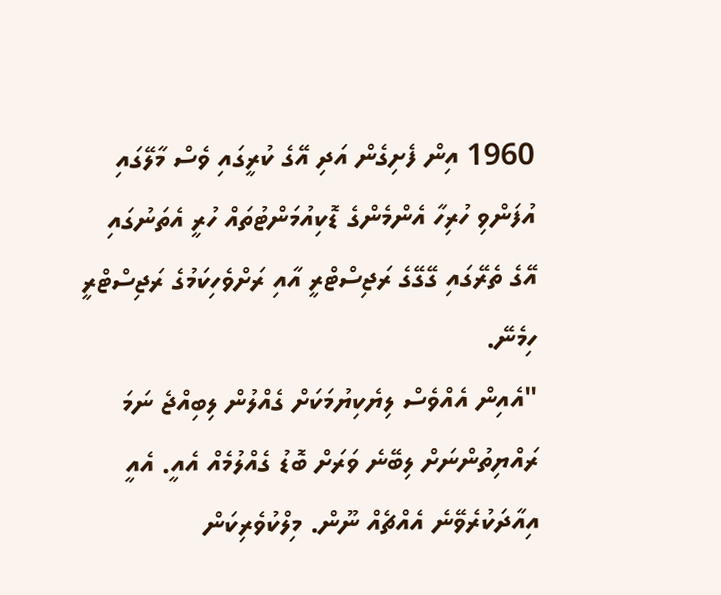1960 އިން ފެށިގެން އަދި އޭގެ ކުރީގައި ވެސް މާލޭގައި އުފަންވި ހުރިހާ އެންމެންގެ ޑޮކިއުމަންޓުތައް ހުރީ އެތަނުގައި
އޭގެ ތެރޭގައި ގޭގޭގެ ރަޖިސްޓްރީ އާއި ރަށްވެހިކަމުގެ ރަޖިސްޓްރީ ހިމެނޭ.
"އެއިން އެއްވެސް ލިޔެކިޔުމަކަށް ގެއްލުން ލިބިއްޖެ ނަމަ ރައްޔިތުންނަށް ލިބޭނެ ވަރަށް ބޮޑު ގެއްލުމެއް އެއީ. އެއީ އިއާދަކުރެވޭނެ އެއްޗެއް ނޫން. މިލްކުވެރިކަން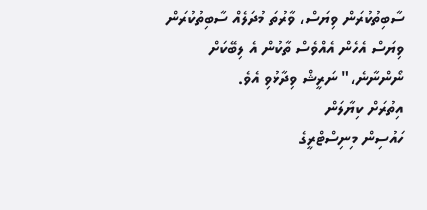ސާބިތުކުރަން ވިޔަސް، ވާރުތަ މުދަލެއް ސާބިތުކުރަން ވިޔަސް އެހެން އެއްވެސް ތާކުން އެ ލިބޭކަށް ނޯންނާނެ،" ނަރީޝް ވިދާޅުވި އެވެ.
އިތުރަށް ކިޔާލަން
ހައުސިން މިނިސްޓްރީގެ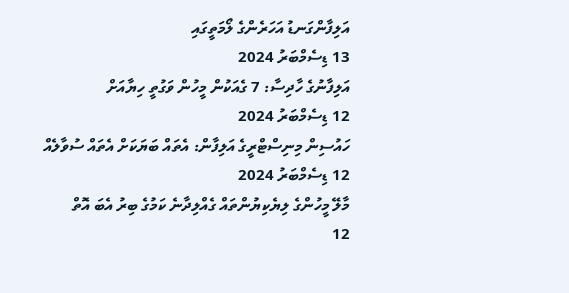އަލިފާންގަނޑު އަހަރެންގެ ލޯމަތީގައި
13 ޑިސެމްބަރު 2024
އަލިފާނުގެ ހާދިސާ: 7 ގެއަކުން މީހުން ވަގުތީ ހިޔާއަށް
12 ޑިސެމްބަރު 2024
ހައުސިން މިނިސްޓްރީގެ އަލިފާން: އެތައް ބަޔަކަށް އެތައް ސުވާލެއް
12 ޑިސެމްބަރު 2024
މާލޭ މީހުންގެ ލިޔެކިޔުންތައް ގެއްލިދާނެ ކަމުގެ ބިރު އެބަ އޮތް
12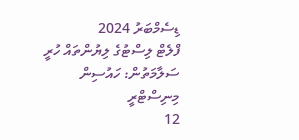ޑިސެމްބަރު 2024
ފްލެޓް ލިސްޓުގެ ލިޔުންތައް ހުރީ ސަލާމަތުން: ހައުސިން މިނިސްޓްރީ
12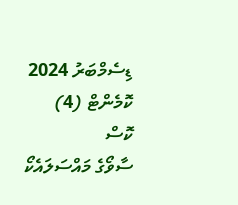ޑިސެމްބަރު 2024
ކޮމެންޓް (4)
ކޮސް
ސާވޯގެ މައްސަލައެކޯ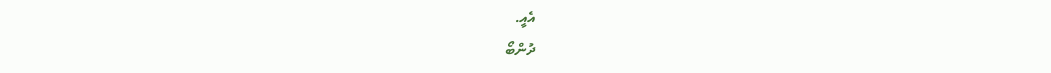އެއީ.
ދުންބޯ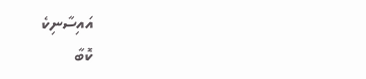އައިސާނިކެ
ކޮބާ